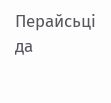Перайсьці да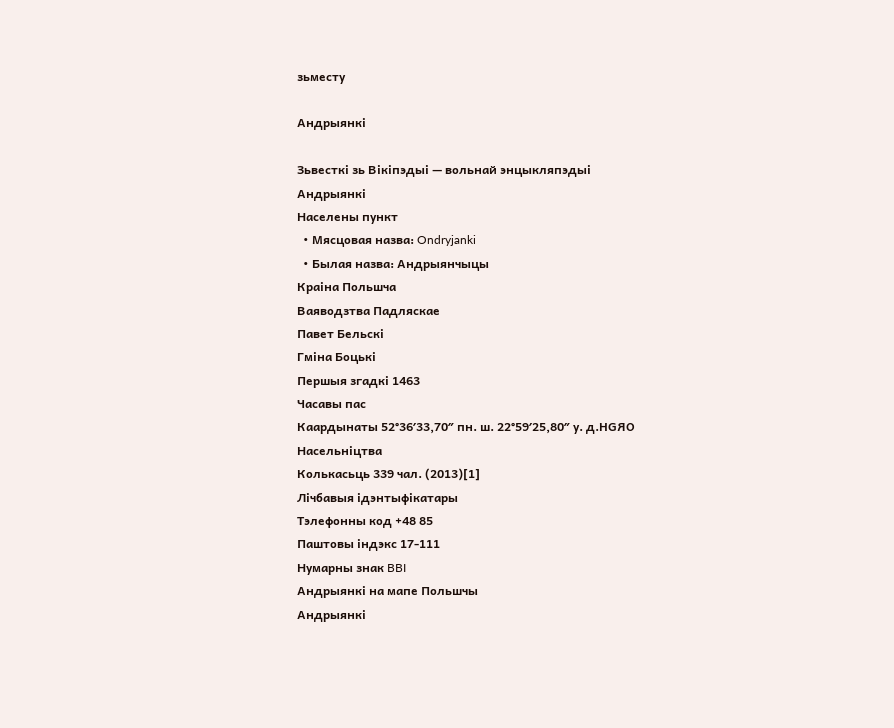зьместу

Андрыянкі

Зьвесткі зь Вікіпэдыі — вольнай энцыкляпэдыі
Андрыянкі
Населены пункт
  • Мясцовая назва: Ondryjanki
  • Былая назва: Андрыянчыцы
Краіна Польшча
Ваяводзтва Падляскае
Павет Бельскі
Гміна Боцькі
Першыя згадкі 1463
Часавы пас
Каардынаты 52°36′33,70″ пн. ш. 22°59′25,80″ у. д.HGЯO
Насельніцтва
Колькасьць 339 чал. (2013)[1]
Лічбавыя ідэнтыфікатары
Тэлефонны код +48 85
Паштовы індэкс 17-111
Нумарны знак BBI
Андрыянкі на мапе Польшчы
Андрыянкі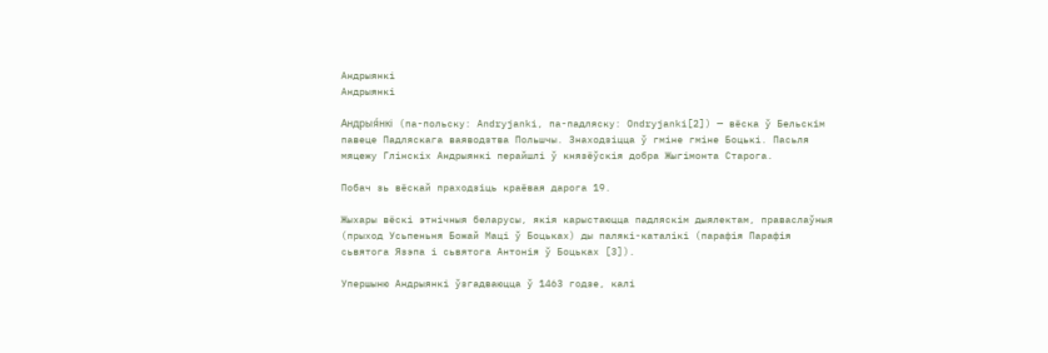Андрыянкі
Андрыянкі

Андрыя́нкі (па-польску: Andryjanki, па-падляску: Ondryjanki[2]) — вёска ў Бельскім павеце Падляскага ваяводзтва Польшчы. Знаходзіцца ў гміне гміне Боцькі. Пасьля мяцежу Глінскіх Андрыянкі перайшлі ў князёўскія добра Жыгімонта Старога.

Побач зь вёскай праходзіць краёвая дарога 19.

Жыхары вёскі этнічныя беларусы, якія карыстаюцца падляскім дыялектам, праваслаўныя (прыход Усьпеньня Божай Маці ў Боцьках) ды палякі-каталікі (парафія Парафія сьвятога Язэпа і сьвятога Антонія ў Боцьках [3]).

Упершыню Андрыянкі ўзгадваюцца ў 1463 годзе, калі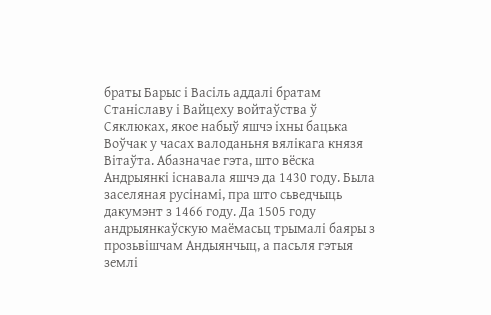браты Барыс і Васіль аддалі братам Станіславу і Вайцеху войтаўства ў Сяклюках, якое набыў яшчэ іхны бацька Воўчак у часах валоданьня вялікага князя Вітаўта. Абазначае гэта, што вёска Андрыянкі існавала яшчэ да 1430 году. Была заселяная русінамі, пра што сьведчыць дакумэнт з 1466 году. Да 1505 году андрыянкаўскую маёмасьц трымалі баяры з прозьвішчам Андыянчыц, а пасьля гэтыя землі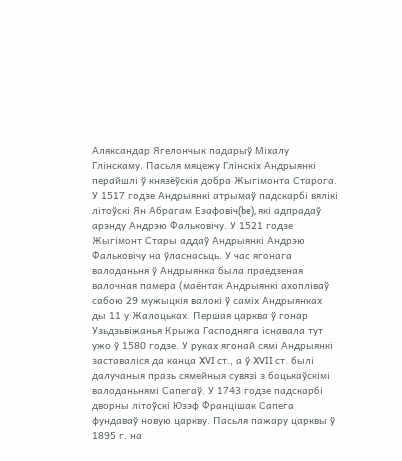Аляксандар Ягелончык падарыў Міхалу Глінскаму. Пасьля мяцежу Глінскіх Андрыянкі перайшлі ў князёўскія добра Жыгімонта Старога. У 1517 годзе Андрыянкі атрымаў падскарбі вялікі літоўскі Ян Абрагам Езафовіч(be), які адпрадаў арэнду Андрэю Фальковічу. У 1521 годзе Жыгімонт Стары аддаў Андрыянкі Андрэю Фальковічу на ўласнасьць. У час ягонага валоданьня ў Андрыянка была праедзеная валочная памера (маёнтак Андрыянкі ахопліваў сабою 29 мужыцкія валокі ў саміх Андрыянках ды 11 у Жалоцьках. Першая царква ў гонар Узьдзьвіжанья Крыжа Гасподняга існавала тут ужо ў 1580 годзе. У руках ягонай сямі Андрыянкі заставаліся да канца XVI ст., а ў XVII ст. былі далучаныя празь сямейныя сувязі з боцькаўскімі валоданьнямі Сапегаў. У 1743 годзе падскарбі дворны літоўскі Юзэф Францішак Сапега фундаваў новую царкву. Пасьля пажару царквы ў 1895 г. на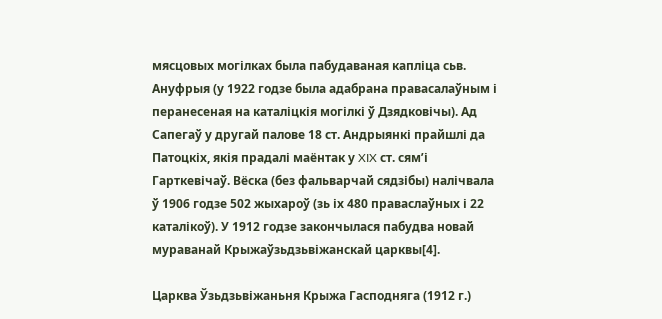мясцовых могілках была пабудаваная капліца сьв. Ануфрыя (у 1922 годзе была адабрана правасалаўным і перанесеная на каталіцкія могілкі ў Дзядковічы). Ад Сапегаў у другай палове 18 ст. Андрыянкі прайшлі да Патоцкіх, якія прадалі маёнтак у XIX ст. сям’і Гарткевічаў. Вёска (без фальварчай сядзібы) налічвала ў 1906 годзе 502 жыхароў (зь іх 480 праваслаўных і 22 каталікоў). У 1912 годзе закончылася пабудва новай мураванай Крыжаўзьдзьвіжанскай царквы[4].

Царква Ўзьдзьвіжаньня Крыжа Гасподняга (1912 г.)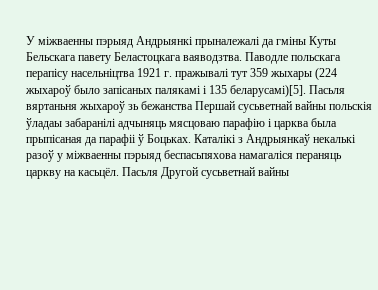У міжваенны пэрыяд Андрыянкі прыналежалі да гміны Куты Бельскага павету Беластоцкага ваяводзтва. Паводле польскага перапісу насельніцтва 1921 г. пражывалі тут 359 жыхары (224 жыхароў было запісаных палякамі і 135 беларусамі)[5]. Пасьля вяртаньня жыхароў зь бежанства Першай сусьветнай вайны польскія ўладаы забаранілі адчыняць мясцоваю парафію і царква была прыпісаная да парафіі ў Боцьках. Каталікі з Андрыянкаў некалькі разоў у міжваенны пэрыяд беспасьпяхова намагаліся пераняць царкву на касьцёл. Пасьля Другой сусьветнай вайны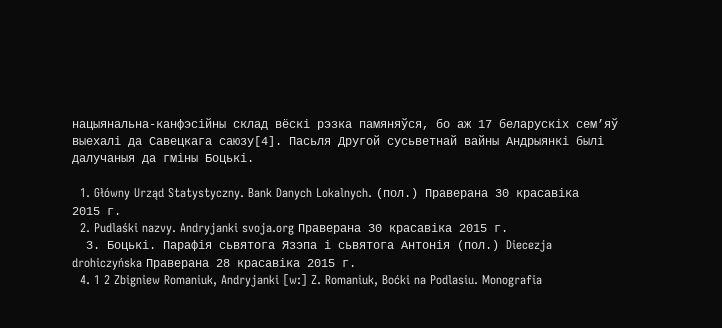нацыянальна-канфэсійны склад вёскі рэзка памяняўся, бо аж 17 беларускіх сем’яў выехалі да Савецкага саюзу[4]. Пасьля Другой сусьветнай вайны Андрыянкі былі далучаныя да гміны Боцькі.

  1. Główny Urząd Statystyczny. Bank Danych Lokalnych. (пол.) Праверана 30 красавіка 2015 г.
  2. Pudlaśki nazvy. Andryjanki svoja.org Праверана 30 красавіка 2015 г.
  3. Боцькі. Парафія сьвятога Язэпа і сьвятога Антонія (пол.) Diecezja drohiczyńska Праверана 28 красавіка 2015 г.
  4. 1 2 Zbigniew Romaniuk, Andryjanki [w:] Z. Romaniuk, Boćki na Podlasiu. Monografia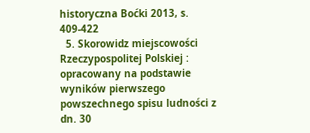historyczna Boćki 2013, s. 409-422
  5. Skorowidz miejscowości Rzeczypospolitej Polskiej : opracowany na podstawie wyników pierwszego powszechnego spisu ludności z dn. 30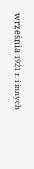września 1921 r. i innych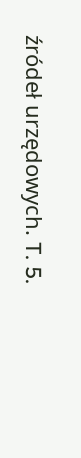źródeł urzędowych. T. 5.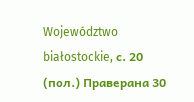Województwo białostockie, с. 20 (пол.) Праверана 30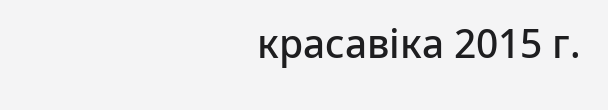красавіка 2015 г.